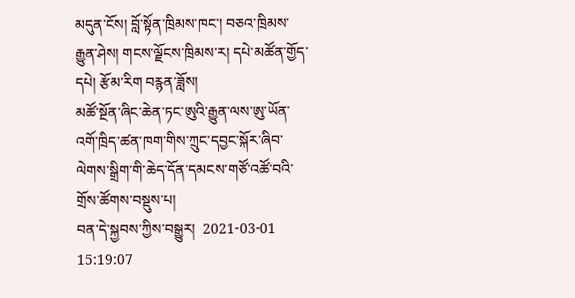མདུན་ངོས། བློ་སྟོན་ཁྲིམས་ཁང་། བཅའ་ཁྲིམས་རྒྱུན་ཤེས། གངས་ལྗོངས་ཁྲིམས་ར། དཔེ་མཚོན་གྱོད་དཔེ། རྩོམ་རིག བརྙན་ཟློས།
མཚོ་སྔོན་ཞིང་ཆེན་ཏང་ཨུའི་རྒྱུན་ལས་ཨུ་ཡོན་འགོ་ཁྲིད་ཚན་ཁག་གིས་ཀྲུང་དབྱང་སྐོར་ཞིབ་ལེགས་སྒྲིག་གི་ཆེད་དོན་དམངས་གཙོ་འཚོ་བའི་གྲོས་ཚོགས་བསྡུས་པ།
བན་དེ་སྐྱབས་ཀྱིས་བསྒྱུར།  2021-03-01 15:19:07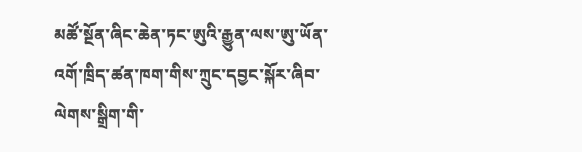མཚོ་སྔོན་ཞིང་ཆེན་ཏང་ཨུའི་རྒྱུན་ལས་ཨུ་ཡོན་འགོ་ཁྲིད་ཚན་ཁག་གིས་ཀྲུང་དབྱང་སྐོར་ཞིབ་ལེགས་སྒྲིག་གི་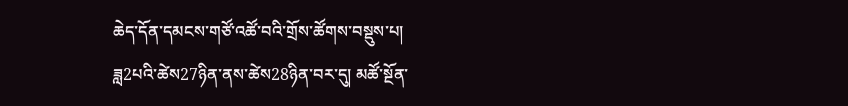ཆེད་དོན་དམངས་གཙོ་འཚོ་བའི་གྲོས་ཚོགས་བསྡུས་པ།
ཟླ2པའི་ཚེས27ཉིན་ནས་ཚེས28ཉིན་བར་དུ། མཚོ་སྔོན་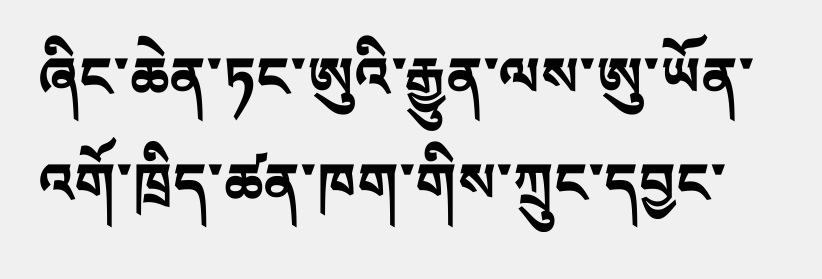ཞིང་ཆེན་ཏང་ཨུའི་རྒྱུན་ལས་ཨུ་ཡོན་འགོ་ཁྲིད་ཚན་ཁག་གིས་ཀྲུང་དབྱང་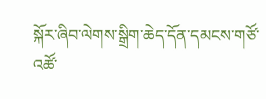སྐོར་ཞིབ་ལེགས་སྒྲིག་ཆེད་དོན་དམངས་གཙོ་འཚོ་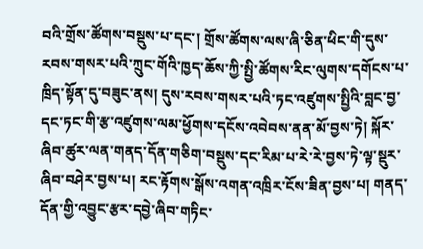བའི་གྲོས་ཚོགས་བསྡུས་པ་དང་། གྲོས་ཚོགས་ལས་ཞི་ཅིན་ཕིང་གི་དུས་རབས་གསར་པའི་ཀྲུང་གོའི་ཁྱད་ཆོས་ཀྱི་སྤྱི་ཚོགས་རིང་ལུགས་དགོངས་པ་ཁྲིད་སྟོན་དུ་བཟུང་ནས། དུས་རབས་གསར་པའི་ཏང་འཛུགས་སྤྱིའི་བླང་བྱ་དང་ཏང་གི་རྩ་འཛུགས་ལམ་ཕྱོགས་དངོས་འབེབས་ནན་མོ་བྱས་ཏེ། སྐོར་ཞིབ་ཚུར་ལན་གནད་དོན་གཅིག་བསྡུས་དང་རིམ་པ་རེ་རེ་བྱས་ཏེ་ལྟ་སྡུར་ཞིབ་བཤེར་བྱས་པ། རང་རྟོགས་སྒོས་འགན་འཁྲིར་ངོས་ཟིན་བྱས་པ། གནད་དོན་གྱི་འབྱུང་རྩར་དབྱེ་ཞིབ་གཏིང་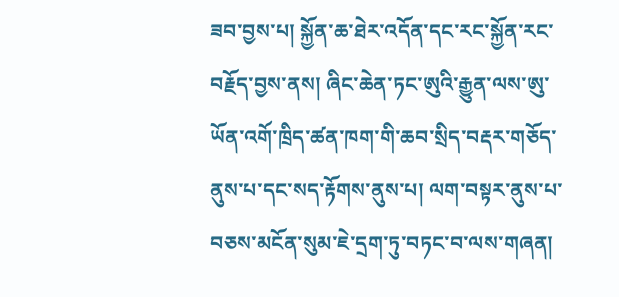ཟབ་བྱས་པ། སྐྱོན་ཆ་ཐེར་འདོན་དང་རང་སྐྱོན་རང་བརྗོད་བྱས་ནས། ཞིང་ཆེན་ཏང་ཨུའི་རྒྱུན་ལས་ཨུ་ཡོན་འགོ་ཁྲིད་ཚན་ཁག་གི་ཆབ་སྲིད་བརྡར་གཅོད་ནུས་པ་དང་སད་རྟོགས་ནུས་པ། ལག་བསྟར་ནུས་པ་བཅས་མངོན་སུམ་ཇེ་དྲག་ཏུ་བཏང་བ་ལས་གཞན།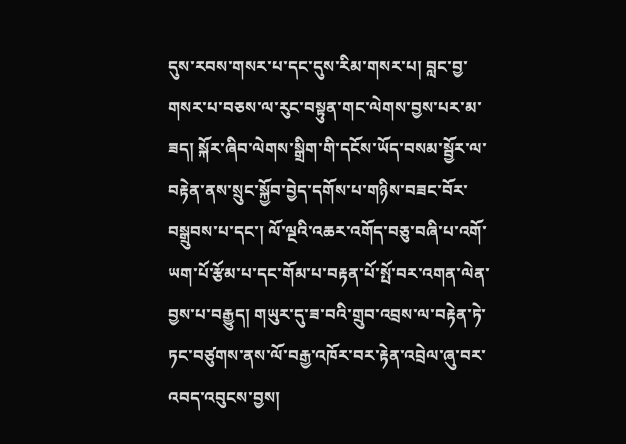དུས་རབས་གསར་པ་དང་དུས་རིམ་གསར་པ། བླང་བྱ་གསར་པ་བཅས་ལ་རུང་བསྟུན་གང་ལེགས་བྱས་པར་མ་ཟད། སྐོར་ཞིབ་ལེགས་སྒྲིག་གི་དངོས་ཡོད་བསམ་སྦྱོར་ལ་བརྟེན་ནས་སྲུང་སྐྱོབ་བྱེད་དགོས་པ་གཉིས་བཟང་བོར་བསྒྲུབས་པ་དང་། ལོ་ལྔའི་འཆར་འགོད་བཅུ་བཞི་པ་འགོ་ཡག་པོ་རྩོམ་པ་དང་གོམ་པ་བརྟན་པོ་སྤོ་བར་འགན་ལེན་བྱས་པ་བརྒྱུད། གཡུར་དུ་ཟ་བའི་གྲུབ་འབྲས་ལ་བརྟེན་ཏེ་ཏང་བཙུགས་ནས་ལོ་བརྒྱ་འཁོར་བར་རྟེན་འབྲེལ་ཞུ་བར་འབད་འབུངས་བྱས།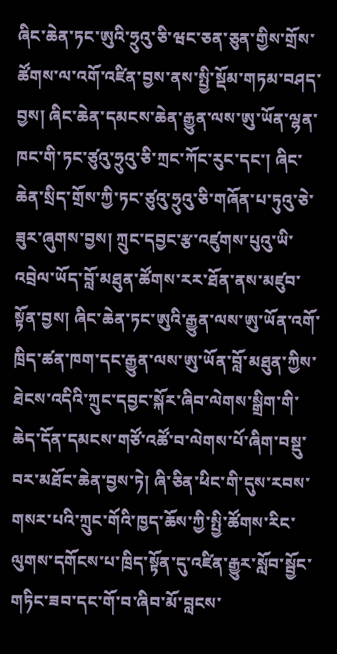ཞིང་ཆེན་ཏང་ཨུའི་ཧྲུའུ་ཅི་ཝང་ཅན་ཅུན་གྱིས་གྲོས་ཚོགས་ལ་འགོ་འཛིན་བྱས་ནས་སྤྱི་སྡོམ་གཏམ་བཤད་བྱས། ཞིང་ཆེན་དམངས་ཆེན་རྒྱུན་ལས་ཨུ་ཡོན་ལྷན་ཁང་གི་ཏང་ཙུའུ་ཧྲུའུ་ཅི་ཀྲང་ཀོང་རུང་དང་། ཞིང་ཆེན་སྲིད་གྲོས་ཀྱི་ཏང་ཙུའུ་ཧྲུའུ་ཅི་གཞོན་པ་ཏུའུ་ཅེ་ཟུར་ཞུགས་བྱས། ཀྲུང་དབྱང་རྩ་འཛུགས་པུའུ་ཡི་འབྲེལ་ཡོད་བློ་མཐུན་ཚོགས་རར་ཐོན་ནས་མཛུབ་སྟོན་བྱས། ཞིང་ཆེན་ཏང་ཨུའི་རྒྱུན་ལས་ཨུ་ཡོན་འགོ་ཁྲིད་ཚན་ཁག་དང་རྒྱུན་ལས་ཨུ་ཡོན་བློ་མཐུན་ཀྱིས་ཐེངས་འདིའི་ཀྲུང་དབྱང་སྐོར་ཞིབ་ལེགས་སྒྲིག་གི་ཆེད་དོན་དམངས་གཙོ་འཚོ་བ་ལེགས་པོ་ཞིག་བསྡུ་བར་མཐོང་ཆེན་བྱས་ཏེ། ཞི་ཅིན་ཕིང་གི་དུས་རབས་གསར་པའི་ཀྲུང་གོའི་ཁྱད་ཆོས་ཀྱི་སྤྱི་ཚོགས་རིང་ལུགས་དགོངས་པ་ཁྲིད་སྟོན་དུ་འཛིན་རྒྱུར་སློབ་སྦྱོང་གཏིང་ཟབ་དང་གོ་བ་ཞིབ་མོ་བླངས་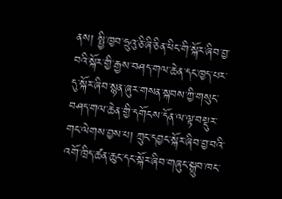ནས། སྤྱི་ཁྱབ་ཧྲུའུ་ཅི་ཞི་ཅིན་ཕིང་གི་སྐོར་ཞིབ་བྱ་བའི་སྐོར་གྱི་རྒྱས་བཤད་གལ་ཆེན་དང་ཁྱད་པར་དུ་སྐོར་ཞིབ་སྙན་ཞུར་གསན་སྐབས་ཀྱི་གསུང་བཤད་གལ་ཆེན་གྱི་དགོངས་དོན་ལ་ལྟ་བསྡུར་གང་ལེགས་བྱས་པ། ཀྲུང་དབྱང་སྐོར་ཞིབ་བྱ་བའི་འགོ་ཁྲིད་ཚན་ཆུང་དང་སྐོར་ཞིབ་གཞུང་སྒྲུབ་ཁང་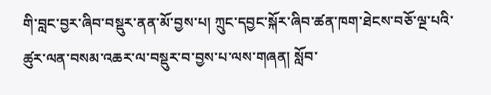གི་བླང་བྱར་ཞིབ་བསྡུར་ནན་མོ་བྱས་པ། ཀྲུང་དབྱང་སྐོར་ཞིབ་ཚན་ཁག་ཐེངས་བཅོ་ལྔ་པའི་ཚུར་ལན་བསམ་འཆར་ལ་བསྡུར་བ་བྱས་པ་ལས་གཞན། སློབ་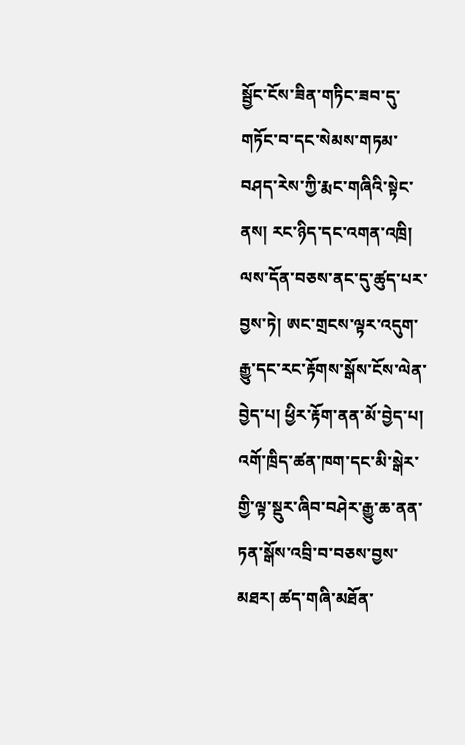སྦྱོང་ངོས་ཟིན་གཏིང་ཟབ་དུ་གཏོང་བ་དང་སེམས་གཏམ་བཤད་རེས་ཀྱི་རྨང་གཞིའི་སྟེང་ནས། རང་ཉིད་དང་འགན་འཁྲི། ལས་དོན་བཅས་ནང་དུ་ཚུད་པར་བྱས་ཏེ། ཨང་གྲངས་ལྟར་འདུག་རྒྱུ་དང་རང་རྟོགས་སྒོས་ངོས་ལེན་བྱེད་པ། ཕྱིར་རྟོག་ནན་མོ་བྱེད་པ། འགོ་ཁྲིད་ཚན་ཁག་དང་མི་སྒེར་གྱི་ལྟ་སྡུར་ཞིབ་བཤེར་རྒྱུ་ཆ་ནན་ཏན་སྒོས་འབྲི་བ་བཅས་བྱས་མཐར། ཚད་གཞི་མཐོན་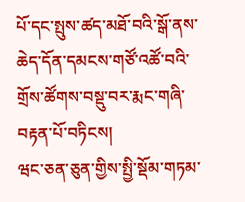པོ་དང་སྤུས་ཚད་མཐོ་བའི་སྒོ་ནས་ཆེད་དོན་དམངས་གཙོ་འཚོ་བའི་གྲོས་ཚོགས་བསྡུ་བར་རྨང་གཞི་བརྟན་པོ་བཏིངས།
ཝང་ཅན་ཅུན་གྱིས་སྤྱི་སྡོམ་གཏམ་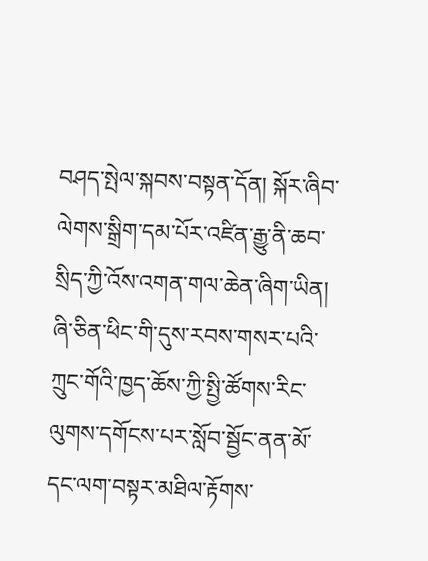བཤད་སྤེལ་སྐབས་བསྟན་དོན། སྐོར་ཞིབ་ལེགས་སྒྲིག་དམ་པོར་འཛིན་རྒྱུ་ནི་ཆབ་སྲིད་ཀྱི་འོས་འགན་གལ་ཆེན་ཞིག་ཡིན། ཞི་ཅིན་ཕིང་གི་དུས་རབས་གསར་པའི་ཀྲུང་གོའི་ཁྱད་ཆོས་ཀྱི་སྤྱི་ཚོགས་རིང་ལུགས་དགོངས་པར་སློབ་སྦྱོང་ནན་མོ་དང་ལག་བསྟར་མཐིལ་རྟོགས་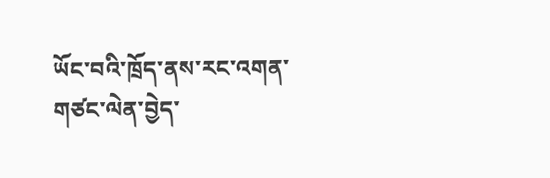ཡོང་བའི་ཁྲོད་ནས་རང་འགན་གཙང་ལེན་བྱེད་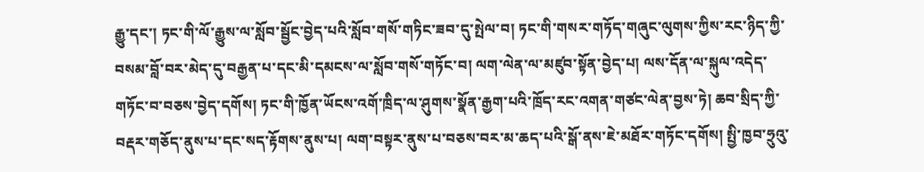རྒྱུ་དང་། ཏང་གི་ལོ་རྒྱུས་ལ་སློབ་སྦྱོང་བྱེད་པའི་སློབ་གསོ་གཏིང་ཟབ་དུ་སྤེལ་བ། ཏང་གི་གསར་གཏོད་གཞུང་ལུགས་ཀྱིས་རང་ཉིད་ཀྱི་བསམ་བློ་བར་མེད་དུ་བརྒྱན་པ་དང་མི་དམངས་ལ་སློབ་གསོ་གཏོང་བ། ལག་ལེན་ལ་མཛུབ་སྟོན་བྱེད་པ། ལས་དོན་ལ་སྐུལ་འདེད་གཏོང་བ་བཅས་བྱེད་དགོས། ཏང་གི་ཁྱོན་ཡོངས་འགོ་ཁྲིད་ལ་ཤུགས་སྣོན་རྒྱག་པའི་ཁྲོད་རང་འགན་གཙང་ལེན་བྱས་ཏེ། ཆབ་སྲིད་ཀྱི་བརྡར་གཅོད་ནུས་པ་དང་སད་རྟོགས་ནུས་པ། ལག་བསྟར་ནུས་པ་བཅས་བར་མ་ཆད་པའི་སྒོ་ནས་ཇེ་མཐོར་གཏོང་དགོས། སྤྱི་ཁྱབ་ཧྲུའུ་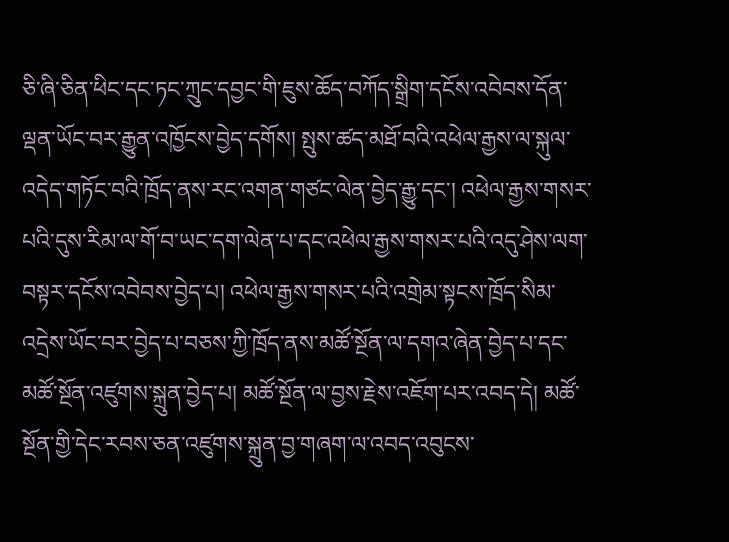ཅི་ཞི་ཅིན་ཕིང་དང་ཏང་ཀྲུང་དབྱང་གི་ཇུས་ཆོད་བཀོད་སྒྲིག་དངོས་འབེབས་དོན་ལྡན་ཡོང་བར་རྒྱུན་འཁྱོངས་བྱེད་དགོས། སྤུས་ཚད་མཐོ་བའི་འཕེལ་རྒྱས་ལ་སྐུལ་འདེད་གཏོང་བའི་ཁྲོད་ནས་རང་འགན་གཙང་ལེན་བྱེད་རྒྱུ་དང་། འཕེལ་རྒྱས་གསར་པའི་དུས་རིམ་ལ་གོ་བ་ཡང་དག་ལེན་པ་དང་འཕེལ་རྒྱས་གསར་པའི་འདུ་ཤེས་ལག་བསྟར་དངོས་འབེབས་བྱེད་པ། འཕེལ་རྒྱས་གསར་པའི་འགྲེམ་སྟངས་ཁྲོད་སིམ་འདྲེས་ཡོང་བར་བྱེད་པ་བཅས་ཀྱི་ཁྲོད་ནས་མཚོ་སྔོན་ལ་དགའ་ཞེན་བྱེད་པ་དང་མཚོ་སྔོན་འཛུགས་སྐྲུན་བྱེད་པ། མཚོ་སྔོན་ལ་བྱས་རྗེས་འཇོག་པར་འབད་དེ། མཚོ་སྔོན་གྱི་དེང་རབས་ཅན་འཛུགས་སྐྲུན་བྱ་གཞག་ལ་འབད་འབུངས་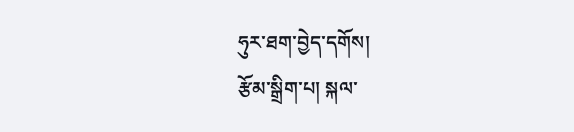ཧུར་ཐག་བྱེད་དགོས།
རྩོམ་སྒྲིག་པ། སྐལ་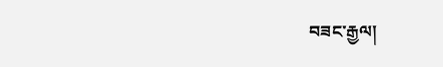བཟང་རྒྱལ།